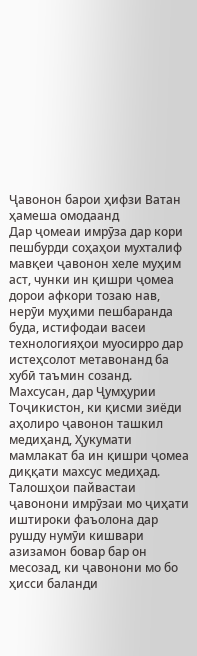Ҷавонон барои ҳифзи Ватан ҳамеша омодаанд
Дар ҷомеаи имрӯза дар кори пешбурди соҳаҳои мухталиф мавқеи ҷавонон хеле муҳим аст, чунки ин қишри ҷомеа дорои афкори тозаю нав, нерӯи муҳими пешбаранда буда, истифодаи васеи технологияҳои муосирро дар истеҳсолот метавонанд ба хубӣ таъмин созанд. Махсусан, дар Ҷумҳурии Тоҷикистон, ки қисми зиёди аҳолиро ҷавонон ташкил медиҳанд, Ҳукумати мамлакат ба ин қишри ҷомеа диққати махсус медиҳад.
Талошҳои пайвастаи ҷавонони имрӯзаи мо ҷиҳати иштироки фаъолона дар рушду нумӯи кишвари азизамон бовар бар он месозад, ки ҷавонони мо бо ҳисси баланди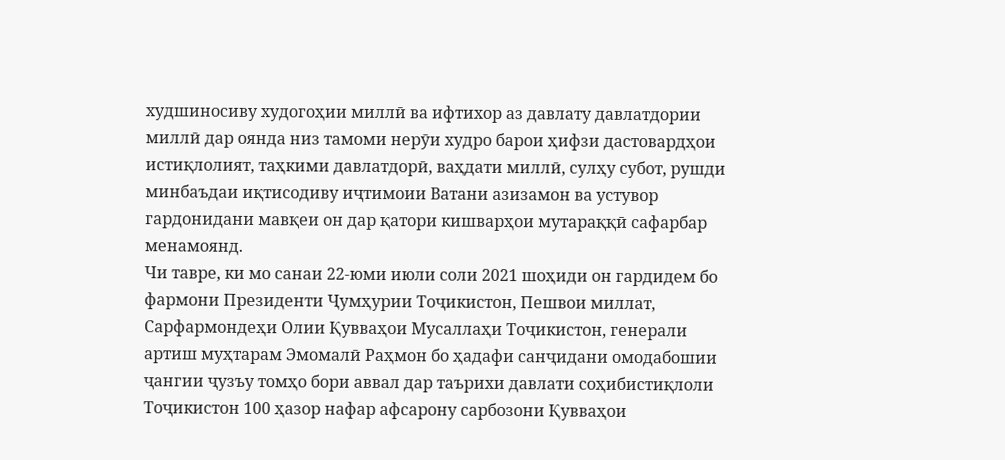худшиносиву худогоҳии миллӣ ва ифтихор аз давлату давлатдории миллӣ дар оянда низ тамоми нерӯи худро барои ҳифзи дастовардҳои истиқлолият, таҳкими давлатдорӣ, ваҳдати миллӣ, сулҳу субот, рушди минбаъдаи иқтисодиву иҷтимоии Ватани азизамон ва устувор гардонидани мавқеи он дар қатори кишварҳои мутараққӣ сафарбар менамоянд.
Чи тавре, ки мо санаи 22-юми июли соли 2021 шоҳиди он гардидем бо фармони Президенти Ҷумҳурии Тоҷикистон, Пешвои миллат, Сарфармондеҳи Олии Қувваҳои Мусаллаҳи Тоҷикистон, генерали артиш муҳтарам Эмомалӣ Раҳмон бо ҳадафи санҷидани омодабошии ҷангии ҷузъу томҳо бори аввал дар таърихи давлати соҳибистиқлоли Тоҷикистон 100 ҳазор нафар афсарону сарбозони Қувваҳои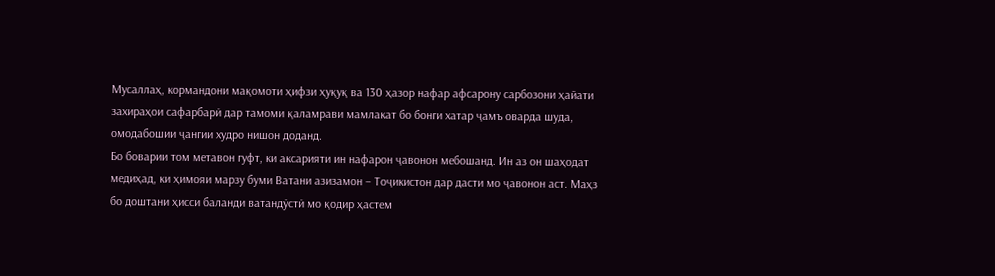Мусаллаҳ, кормандони мақомоти ҳифзи ҳуқуқ ва 130 ҳазор нафар афсарону сарбозони ҳайати захираҳои сафарбарӣ дар тамоми қаламрави мамлакат бо бонги хатар ҷамъ оварда шуда, омодабошии ҷангии худро нишон доданд.
Бо боварии том метавон гуфт, ки аксарияти ин нафарон ҷавонон мебошанд. Ин аз он шаҳодат медиҳад, ки ҳимояи марзу буми Ватани азизамон – Тоҷикистон дар дасти мо ҷавонон аст. Маҳз бо доштани ҳисси баланди ватандӯстӣ мо қодир ҳастем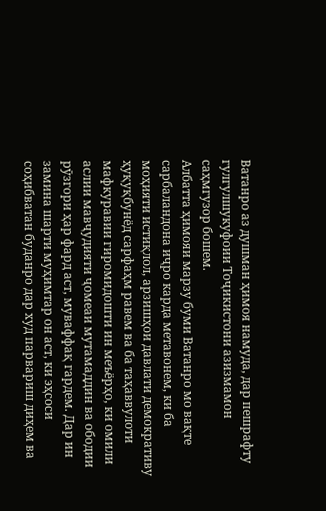Ватанро аз душман ҳимоя намуда, дар пешрафту гулгулшукуфоии Тоҷикистони азизмамон саҳмгузор бошем.
Албатта ҳимояи марзу буми Ватанро мо вақте сарбаландона иҷро карда метавонем, ки ба моҳияти истиқлол, арзишҳои давлати демокративу ҳуқуқбунёд сарфаҳм равем ва ба таҳаввулоти мафкуравии гиромидошти ин меъёрҳо, ки омили аслии мавҷудияти ҷомеаи мутамаддин ва ободии рӯзгори ҳар фард аст, муваффақ гардем. Дар ин замина шарти муҳимтар он аст, ки эҳсоси соҳибватан буданро дар худ парвариш диҳем ва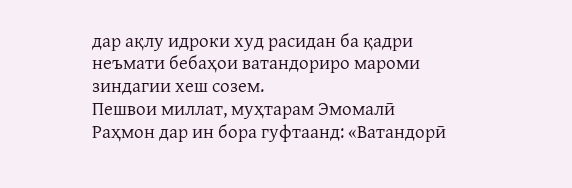дар ақлу идроки худ расидан ба қадри неъмати бебаҳои ватандориро мароми зиндагии хеш созем.
Пешвои миллат, муҳтарам Эмомалӣ Раҳмон дар ин бора гуфтаанд: «Ватандорӣ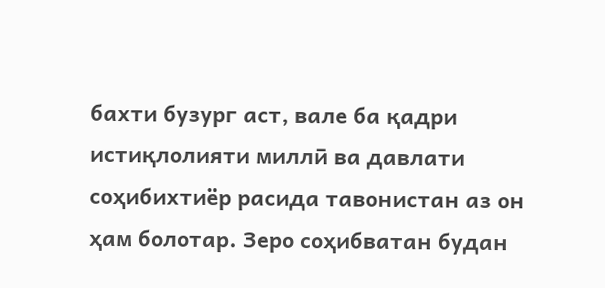бахти бузург аст, вале ба қадри истиқлолияти миллӣ ва давлати соҳибихтиёр расида тавонистан аз он ҳам болотар. Зеро соҳибватан будан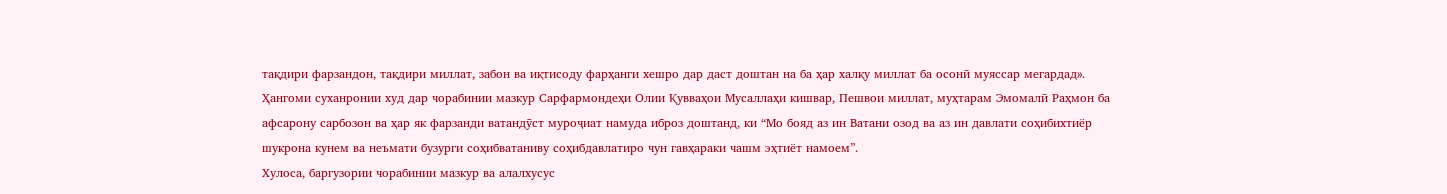тақдири фарзандон, тақдири миллат, забон ва иқтисоду фарҳанги хешро дар даст доштан на ба ҳар халқу миллат ба осонӣ муяссар мегардад».
Ҳангоми суханронии худ дар чорабинии мазкур Сарфармондеҳи Олии Қувваҳои Мусаллаҳи кишвар, Пешвои миллат, муҳтарам Эмомалӣ Раҳмон ба афсарону сарбозон ва ҳар як фарзанди ватандӯст муроҷиат намуда иброз доштанд, ки “Мо бояд аз ин Ватани озод ва аз ин давлати соҳибихтиёр шукрона кунем ва неъмати бузурги соҳибватаниву соҳибдавлатиро чун гавҳараки чашм эҳтиёт намоем”.
Хулоса, баргузории чорабинии мазкур ва алалхусус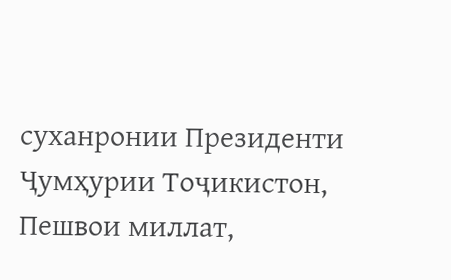суханронии Президенти Ҷумҳурии Тоҷикистон, Пешвои миллат,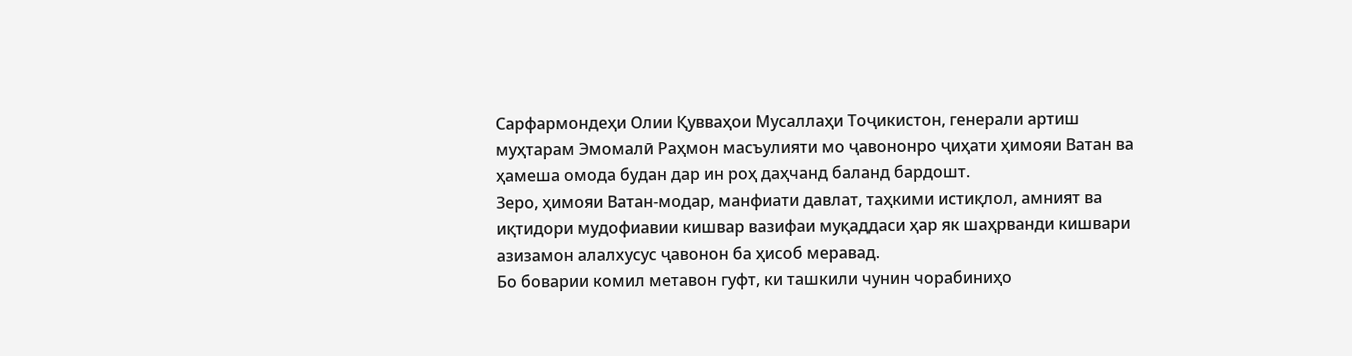Сарфармондеҳи Олии Қувваҳои Мусаллаҳи Тоҷикистон, генерали артиш муҳтарам Эмомалӣ Раҳмон масъулияти мо ҷавононро ҷиҳати ҳимояи Ватан ва ҳамеша омода будан дар ин роҳ даҳчанд баланд бардошт.
Зеро, ҳимояи Ватан-модар, манфиати давлат, таҳкими истиқлол, амният ва иқтидори мудофиавии кишвар вазифаи муқаддаси ҳар як шаҳрванди кишвари азизамон алалхусус ҷавонон ба ҳисоб меравад.
Бо боварии комил метавон гуфт, ки ташкили чунин чорабиниҳо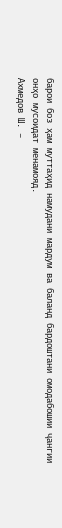барои боз ҳам муттаҳид намудани мардум ва баланд бардоштани омодабошии ҷангии онҳо мусоидат менамояд.
Ахмедов Ш. –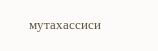мутахассиси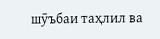шӯъбаи таҳлил ва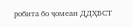робита бо ҷомеаи ДДҲБСТ